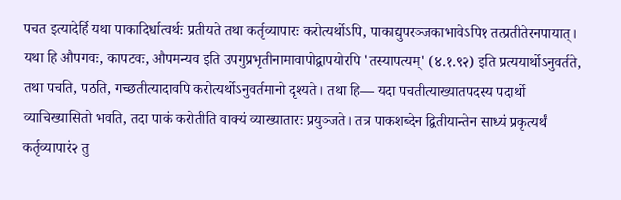पचत इत्यादेर्हि यथा पाकादिर्धात्वर्थः प्रतीयते तथा कर्तृव्यापारः करोत्यर्थोऽपि, पाकाद्युपरञ्जकाभावेऽपि१ तत्प्रतीतेरनपायात्। यथा हि औपगवः, कापटवः, औपमन्यव इति उपगुप्रभृतीनामावापोद्वापयोरपि 'तस्यापत्यम्' (४.१.९२) इति प्रत्ययार्थोऽनुवर्तते, तथा पचति, पठति, गच्छतीत्यादावपि करोत्यर्थोऽनुवर्तमानो दृश्यते। तथा हि— यदा पचतीत्याख्यातपदस्य पदार्थो व्याचिख्यासितो भवति, तदा पाकं करोतीति वाक्यं व्याख्यातारः प्रयुञ्जते। तत्र पाकशब्देन द्वितीयान्तेन साध्यं प्रकृत्यर्थं कर्तृव्यापारं२ तु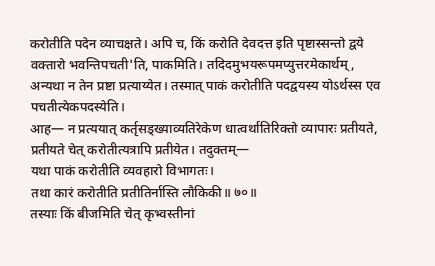करोतीति पदेन व्याचक्षते। अपि च, किं करोति देवदत्त इति पृष्टास्सन्तो द्वये वक्तारो भवन्तिपचती'ति, पाकमिति। तदिदमुभयरूपमप्युत्तरमेकार्थम्, अन्यथा न तेन प्रष्टा प्रत्याय्येत। तस्मात् पाकं करोतीति पदद्वयस्य योऽर्थस्स एव पचतीत्येकपदस्येति।
आह— न प्रत्ययात् कर्तृसड्ख्याव्यतिरेकेण धात्वर्थातिरिक्तो व्यापारः प्रतीयते, प्रतीयते चेत् करोतीत्यत्रापि प्रतीयेत। तदुक्तम्—
यथा पाकं करोतीति व्यवहारो विभागतः।
तथा कारं करोतीति प्रतीतिर्नास्ति लौकिकी॥ ७०॥
तस्याः किं बीजमिति चेत् कृभ्वस्तीनां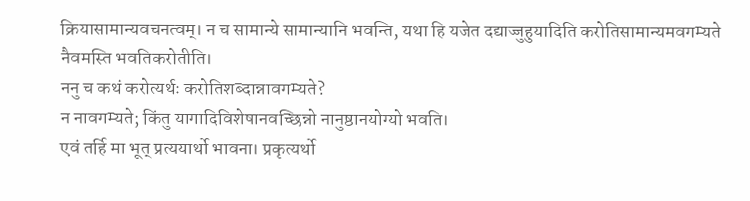क्रियासामान्यवचनत्वम्। न च सामान्ये सामान्यानि भवन्ति, यथा हि यजेत दद्याज्जुहुयादिति करोतिसामान्यमवगम्यते नैवमस्ति भवतिकरोतीति।
ननु च कथं करोत्यर्थः करोतिशब्दान्नावगम्यते?
न नावगम्यते; किंतु यागादिविशेषानवच्छिन्नो नानुष्ठानयोग्यो भवति।
एवं तर्हि मा भूत् प्रत्ययार्थो भावना। प्रकृत्यर्थो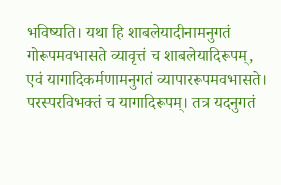भविष्यति। यथा हि शाबलेयादीनामनुगतं गोरूपमवभासते व्यावृत्तं च शाबलेयादिरूपम्, एवं यागादिकर्मणामनुगतं व्यापाररूपमवभासते। परस्परविभक्तं च यागादिरूपम्। तत्र यदनुगतं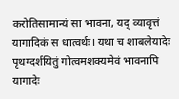करोतिसामान्यं सा भावना, यद् व्यावृत्तं यागादिकं स धात्वर्थः। यथा च शाबलेयादेः पृथग्दर्शयितुं गोत्वमशक्यमेवं भावनापि यागादेः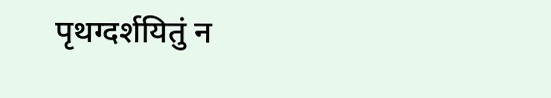पृथग्दर्शयितुं न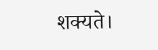शक्यते।